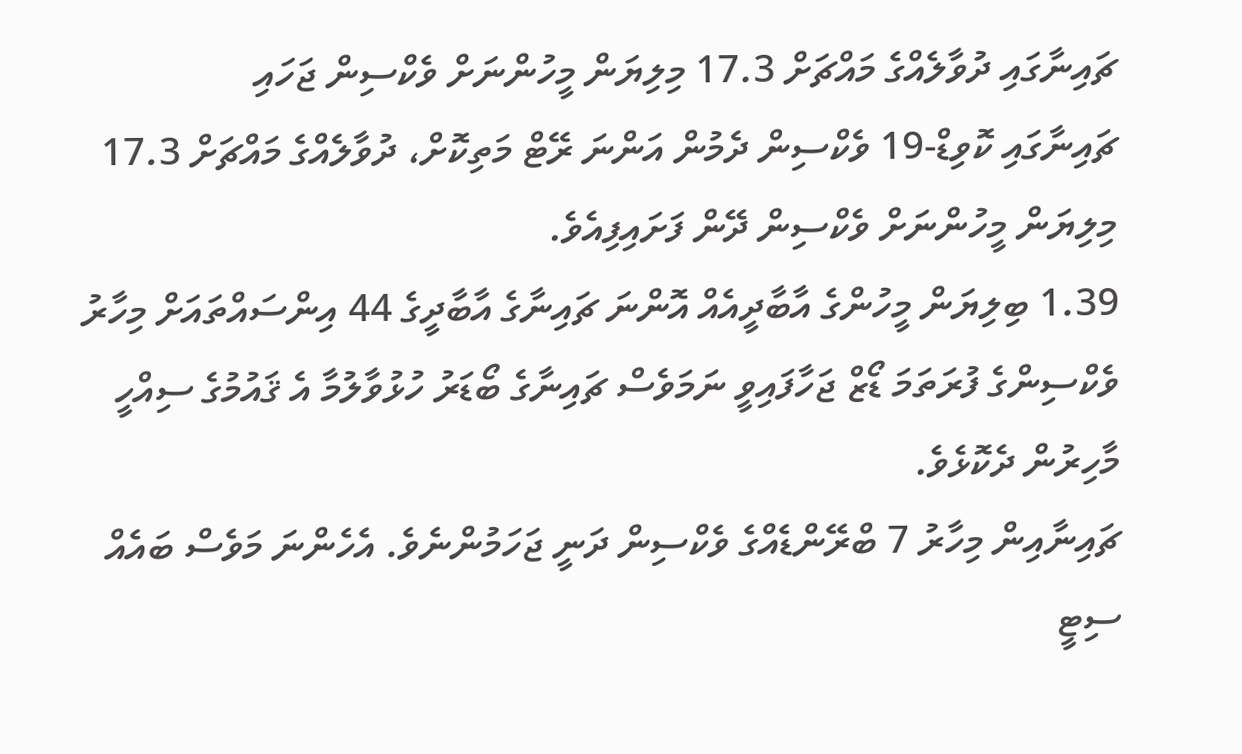ޗައިނާގައި ދުވާލެއްގެ މައްޗަށް 17.3 މިލިޔަން މީހުންނަށް ވެކްސިން ޖަހައި
ޗައިނާގައި ކޮވިޑް-19 ވެކްސިން ދެމުން އަންނަ ރޭޓް މަތިކޮށް، ދުވާލެއްގެ މައްޗަށް 17.3 މިލިޔަން މީހުންނަށް ވެކްސިން ދޭން ފަށައިފިއެވެ.
1.39 ބިލިޔަން މީހުންގެ އާބާދީއެއް އޮންނަ ޗައިނާގެ އާބާދީގެ 44 އިންސައްތައަށް މިހާރު ވެކްސިންގެ ފުރަތަމަ ޑޯޒް ޖަހާފައިވީ ނަމަވެސް ޗައިނާގެ ބޯޑަރު ހުޅުވާލުމާ އެ ޤައުމުގެ ސިއްހީ މާހިރުން ދެކޮޅެވެ.
ޗައިނާއިން މިހާރު 7 ބްރޭންޑެއްގެ ވެކްސިން ދަނީ ޖަހަމުންނެވެ. އެހެންނަ މަވެސް ބައެއް ސިޓީ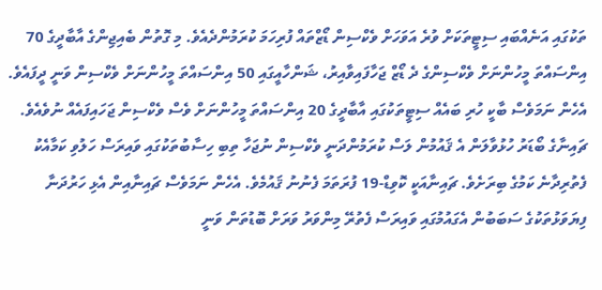ތަކުގައި އަނެއްބައި ސިޓީތަކަށް ވުރެ އަވަހަށް ވެކްސިން ޑޯޒްތައް ފުރިހަމަ ކުރަމުންދެއެވެ. މި ގޮތުން ބެއިޖިންގެ އާބާދީގެ 70 އިންސައްތަ މީހުންނަށް ވެކްސިންގެ ދެ ޑޯޒް ޖަހާފައިވާއިރު، ޝަންހާއީގައި 50 އިންސައްތަ މީހުންނަށް ވެކްސިން ވަނީ ދީފައެވެ. އެހެން ނަމަވެސް ބާކީ ހުރި ބައެއް ސިޓީތަކުގައި އާބާދީގެ 20 އިންސައްތަ މީހުންނަށް ވެސް ވެކްސިން ޖަހައިފައެއް ނުވެއެވެ.
ޗައިނާގެ ބޯޑަރު ހުޅުވާލަން އެ ޤައުމުން ލަސް ކުރަމުންދަނީ ވެކްސިން ނުޖަހާ ތިބި ހިސާބުތަކުގައި ވައިރަސް ހަލުވި ކަމާއެކު ފެތުރިދާނެ ކަމުގެ ބިރަށެވެ. ޗައިނާއަކީ ކޮވިޑް-19 ފުރަތަމަ ފެނުނު ޤައުމެވެ. އެހެން ނަމަވެސް ޗައިނާއިން އެޅި ހަރުދަނާ ފިޔަވަޅުތަކުގެ ސަބަބުން އެގައުމުގައި ވައިރަސް ފެތުރޭ މިންވަރު ވަރަށް ބޮޑުތަން ވަނީ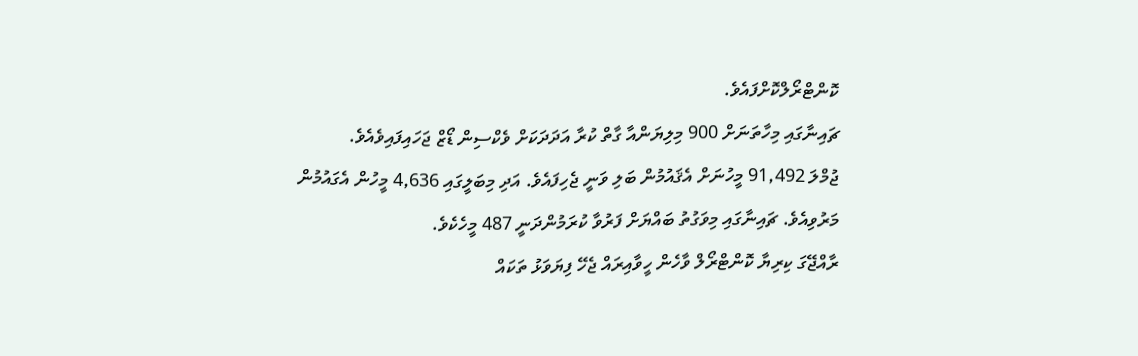ކޮންޓްރޯލްކޮށްފައެވެ.
ޗައިނާގައި މިހާތަނަށް 900 މިލިޔަންއާ ގާތް ކުރާ އަދަދަކަށް ވެކްސިން ޑޯޒް ޖަހައިފައިވެއެވެ.
ޖުމްލަ 91,492 މީހުނަށް އެޤައުމުން ބަލި ވަނީ ޖެހިފައެވެ. އަދި މިބަލީގައި 4,636 މީހުން އެގައުމުން މަރުވިއެވެ. ޗައިނާގައި މިވަގުތު ބައްޔަށް ފަރުވާ ކުރަމުންދަނީ 487 މީހެކެވެ.
ރާއްޖޭގަ ކިރިޔާ ކޮންޓްރޯލް ވާހެން ހީވާއިރައް ޖެހޭ ފިޔަވަޅު ތަކައް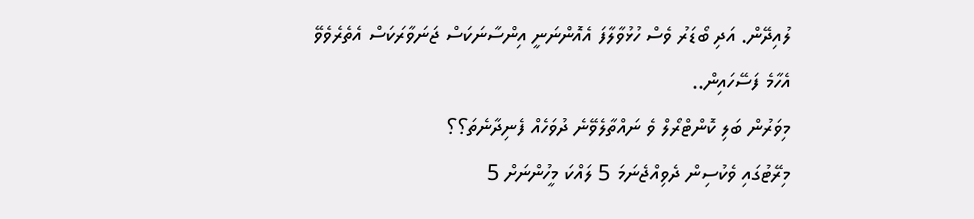ލުއިދޭން. އަދި ބޯޑަރު ވެސް ހުޅުވާލާފަ އެއޮންނަނީ އިންސާނަކަސް ޖަނަވާރަކަސް އެތެރެވެވޭ އެހާމެ ފަސޭހައިން..
މިވަރުން ބަލި ކޮންޓްރޯލް ވެ ނައްތާލެވޭނެ ދުވަހެއް ފެނިދާނެތަ؟؟
މިރޭޓުގައި ވެކުސިން ދެވިއްޖެނަމަ 5 ލައްކަ މީހުންނަށް 5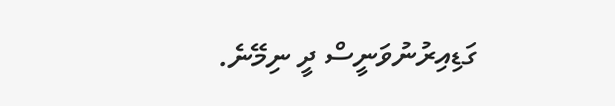ގަޑިއިރުނުވަނީސް ދީ ނިމޭނެ.